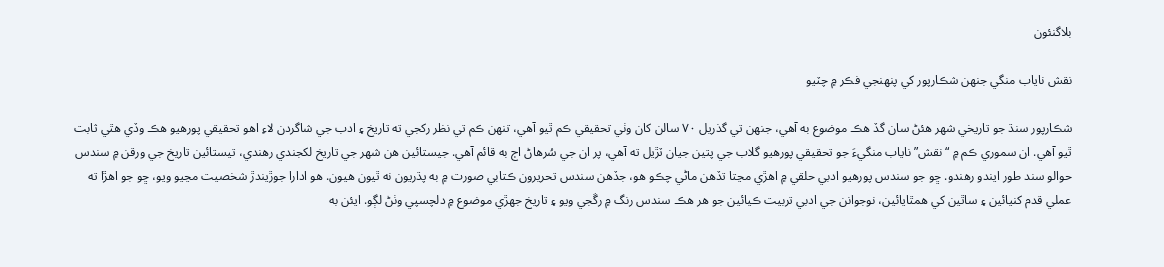بلاگنئون

نقش ناياب منگي جنھن شڪارپور کي پنھنجي فڪر ۾ چٽيو

شڪارپور سنڌ جو تاريخي شهر هئڻ سان گڏ هڪ موضوع به آهي، جنهن تي گذريل ۷۰ سالن کان وٺي تحقيقي ڪم ٿيو آهي، تنهن ڪم تي نظر رکجي ته تاريخ ۽ ادب جي شاگردن لاءِ اهو تحقيقي پورهيو هڪ وڏي هٿي ثابت ٿيو آهي. ان سموري ڪم ۾ “نقش” ناياب منگيءَ جو تحقيقي پورهيو گلاب جي پتين جيان ٽڙيل ته آهي، پر ان جي سُرهاڻ اڄ به قائم آهي. جيستائين هن شهر جي تاريخ لکجندي رهندي، تيستائين تاريخ جي ورقن ۾ سندس حوالو سند طور ايندو رهندو. ڇو جو سندس پورهيو ادبي حلقي ۾ اهڙي مڃتا تڏهن ماڻي چڪو هو، جڏهن سندس تحريرون ڪتابي صورت ۾ به پڌريون نه ٿيون هيون. هو ادارا جوڙيندڙ شخصيت مڃيو ويو، ڇو جو اهڙا ته عملي قدم کنيائين ۽ ساٿين کي همٿايائين، نوجوانن جي ادبي تربيت ڪيائين جو هر هڪ سندس رنگ ۾ رڱجي ويو ۽ تاريخ جهڙي موضوع ۾ دلچسپي وٺڻ لڳو. ايئن به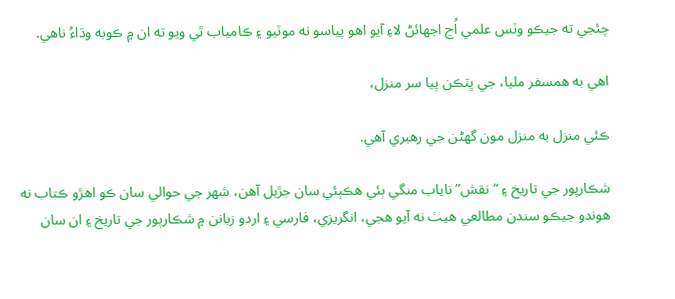چئجي ته جيڪو وٽس علمي اُڃ اجهائڻ لاءِ آيو اهو پياسو نه موٽيو ۽ ڪامياب ٿي ويو ته ان ۾ ڪوبه وڌاءُ ناهي.

اهي به همسفر مليا، جي ڀٽڪن پيا سر منزل،

ڪئي منزل به منزل مون گهڻن جي رهبري آهي.

شڪارپور جي تاريخ ۽ “نقش” ناياب منگي ٻئي هڪٻئي سان جڙيل آهن، شهر جي حوالي سان ڪو اهڙو ڪتاب نه هوندو جيڪو سندن مطالعي هيٺ نه آيو هجي، انگريزي، فارسي ۽ اردو زبانن ۾ شڪارپور جي تاريخ ۽ ان سان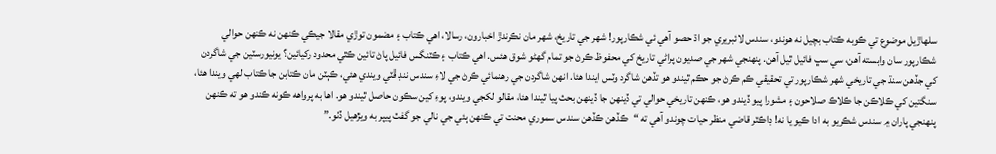سلهاڙيل موضوع تي ڪوبه ڪتاب بچيل نه هوندو، سندس لائبريري جو اڌ حصو آهي ئي شڪارپور! شهر جي تاريخ، شهر مان نڪرندڙ اخبارون، رسالا، اهي ڪتاب ۽ مضمون توڙي مقالا جيڪي ڪنهن نه ڪنهن حوالي شڪارپور سان وابسته آهن، سي سڀ فائيل ٿيل آهن. پنهنجي شهر جي صديون پراڻي تاريخ کي محفوظ ڪرڻ جو تمام گهڻو شوق هئس. اهي ڪتاب ۽ ڪٽنگس فائيل پاڻ تائين ڪٿي محدود رکيائين؟ يونيورسٽين جي شاگردن کي جڏهن سنڌ جي تاريخي شهر شڪارپور تي تحقيقي ڪم ڪرڻ جو حڪم ٿيندو هو تڏهن شاگرد وٽس ايندا هئا. انهن شاگردن جي رهنمائي ڪرڻ جي لاءِ سندس ننڊ ڦٽي ويندي هئي، ڪٻٽن مان ڪتابن جا ڪتاب لهي ويندا هئا، سنگتين کي ڪلاڪن جا ڪلاڪ صلاحون ۽ مشورا پيو ڏيندو هو، ڪنهن تاريخي حوالي تي ڏينهن جا ڏينهن بحث پيا ٿيندا هئا، مقالو لکجي ويندو، پوءِ کين سڪون حاصل ٿيندو هو. اها به پرواهه ڪونه ڪندو هو ته ڪنهن پنهنجي پاران ۾ سندس شڪريو به ادا ڪيو يا نه! ڊاڪٽر قاضي منظر حيات چوندو آهي ته “ڪڏهن ڪڏهن سندس سموري محنت تي ڪنهن ٻئي جي نالي جو گفٽ پيپر به ويڙهيل ڏٺو.”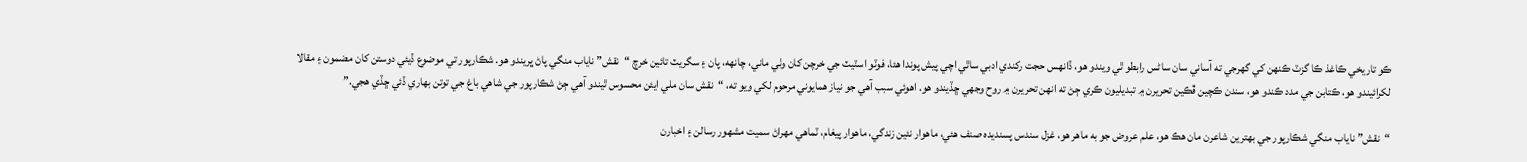ڪو تاريخي ڪاغذ ڪا گزٽ ڪنهن کي گهرجي ته آساني سان ساڻس رابطو ٿي ويندو هو، ڏانهس حجت رکندي ادبي ساٿي اچي پيش پوندا هئا، فوٽو اسٽيٽ جي خرچن کان وٺي ماني، چانهه، پان ۽ سگريٽ تائين خرچ “نقش” ناياب منگي پاڻ ڀريندو هو. شڪارپور تي موضوع ڏيئي دوستن کان مضمون ۽ مقالا لکرائيندو هو، ڪتابن جي مدد ڪندو هو، سندن ڪچين ڦڪين تحريرن ۾ تبديليون ڪري ڄڻ ته انهن تحريرن ۾ روح وجهي ڇڏيندو هو. اهوئي سبب آهي جو نياز همايوني مرحوم لکي ويو ته، “نقش سان ملي ايئن محسوس ٿيندو آهي ڄڻ شڪارپور جي شاهي باغ جي توتن بهاري ڏئي ڇڏي هجي.”

“نقش” ناياب منگي شڪارپور جي بهترين شاعرن مان هڪ هو، علم عروض جو به ماهر هو، غزل سندس پسنديده صنف هئي، ماهوار نئين زندگي، ماهوار پيغام، ٽماهي مهراڻ سميت مشهور رسالن ۽ اخبارن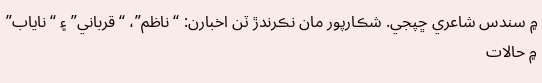۾ سندس شاعري ڇپجي. شڪارپور مان نڪرندڙ ٽن اخبارن: “ناظم”، “قرباني” ۽ “ناياب” ۾ حالات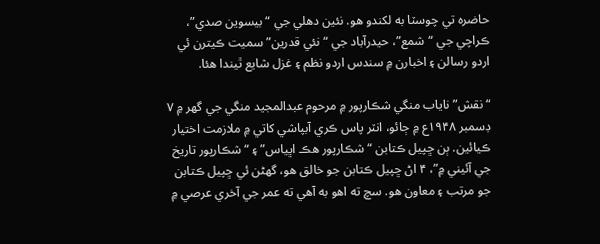حاضره تي چوسٽا به لکندو هو. نئين دهلي جي “بيسوين صدي”، ڪراچي جي “شمع”، حيدرآباد جي “نئي قدرين” سميت ڪيترن ئي اردو رسالن ۽ اخبارن ۾ سندس اردو نظم ۽ غزل شايع ٿيندا هئا.

“نقش” ناياب منگي شڪارپور ۾ مرحوم عبدالمجيد منگي جي گهر ۾ ۷ ڊسمبر ۱۹۴۸ع ۾ ڄائو، انٽر پاس ڪري آبپاشي کاتي ۾ ملازمت اختيار ڪيائين. ٻن ڇپيل ڪتابن “شڪارپور هڪ اڀياس” ۽ “شڪارپور تاريخ جي آئيني ۾”، ۴ اڻ ڇپيل ڪتابن جو خالق هو، گهڻن ئي ڇپيل ڪتابن جو مرتب ۽ معاون هو. سچ ته اهو به آهي ته عمر جي آخري عرصي ۾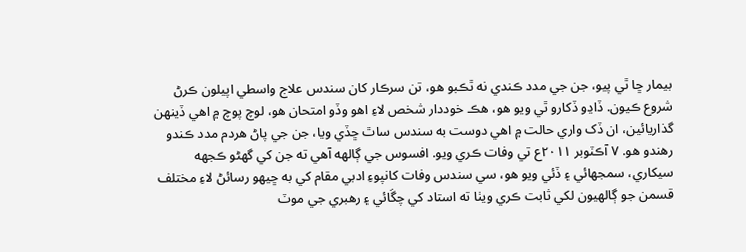بيمار ڇا ٿي پيو، جن جي مدد ڪندي نه ٿڪبو هو، تن سرڪار کان سندس علاج واسطي اپيلون ڪرڻ شروع ڪيون. ڏاڍو ڏکارو ٿي ويو هو، هڪ خوددار شخص لاءِ اهو وڏو امتحان هو، لوچ پوچ ۾ اهي ڏينهن گذاريائين، ان ڏک واري حالت ۾ اهي دوست به سندس ساٿ ڇڏي ويا، جن جي پاڻ هردم مدد ڪندو رهندو هو. ۷ آڪٽوبر ۲۰۱۱ع تي وفات ڪري ويو. افسوس جي ڳالهه آهي ته جن کي گهڻو ڪجهه سيکاري، سمجهائي ۽ ڏئي ويو هو، سي سندس وفات کانپوءِ ادبي مقام کي به ڇيهو رسائڻ لاءِ مختلف قسمن جو ڳالهيون لکي ثابت ڪري ويٺا ته استاد کي چڱائي ۽ رهبري جي موٽ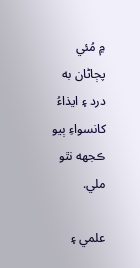۾ مُئي پڄاڻان به درد ۽ ايذاءُ کانسواءِ ٻيو ڪجهه نٿو ملي.

علمي ۽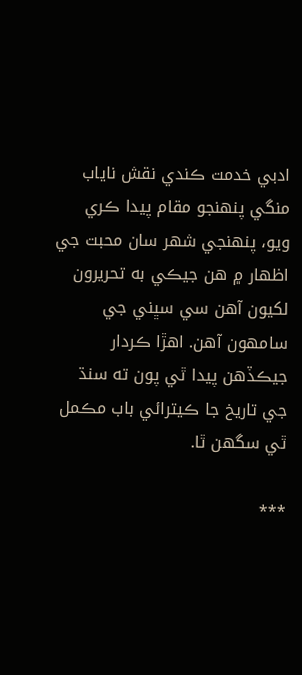ادبي خدمت ڪندي نقش ناياب منگي پنهنجو مقام پيدا ڪري ويو، پنهنجي شهر سان محبت جي اظهار ۾ هن جيڪي به تحريرون لکيون آهن سي سڀني جي سامهون آهن. اهڙا ڪردار جيڪڏهن پيدا ٿي پون ته سنڌ جي تاريخ جا ڪيترائي باب مڪمل ٿي سگهن ٿا.

***